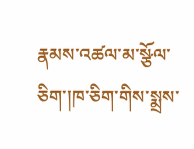རྣམས་འཚལ་མ་སྩོལ་ཅིག་།ཁ་ཅིག་གིས་སྨྲས་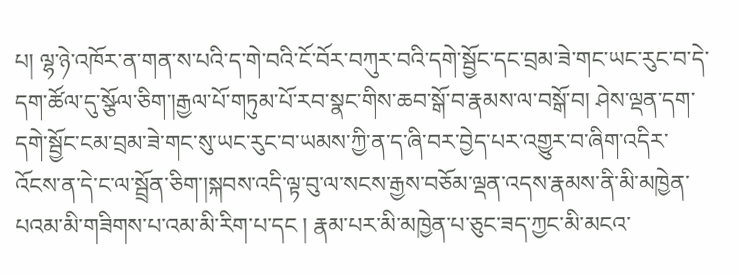པ། ལྷ་ཉེ་འཁོར་ན་གན་ས་པའི་ད་གེ་བའི་ངོ་བོར་བཀུར་བའི་དགེ་སྦྱོང་དང་བྲམ་ཟེ་གང་ཡང་རུང་བ་དེ་དག་ཚོལ་དུ་སྩོལ་ཅིག་།རྒྱལ་པོ་གཏུམ་པོ་རབ་སྣང་གིས་ཆབ་སྒོ་བ་རྣམས་ལ་བསྒོ་བ། ཤེས་ལྡན་དག་དགེ་སྦྱོང་ངམ་བྲམ་ཟེ་གང་སུ་ཡང་རུང་བ་ཡམས་ཀྱི་ན་ད་ཞི་བར་བྱེད་པར་འགྱུར་བ་ཞིག་འདིར་འོངས་ན་དེ་ང་ལ་སྦྲོན་ཅིག་།སྐབས་འདི་ལྟ་བུ་ལ་སངས་རྒྱས་བཅོམ་ལྡན་འདས་རྣམས་ནི་མི་མཁྱེན་པའམ་མི་གཟིགས་པ་འམ་མི་རིག་པ་དང ། རྣམ་པར་མི་མཁྱེན་པ་ཅུང་ཟད་ཀྱང་མི་མངའ་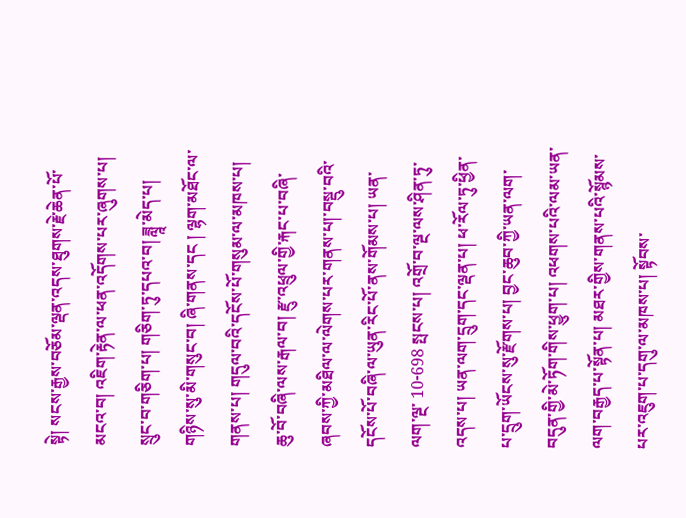སྟེ། སངས་རྒྱས་བཅོམ་ལྡན་འདས་ཐུགས་རྗེ་ཆེན་པོ་མངའ་བ། འཇིག་རྟེན་ལ་ཕན་འདོགས་པར་ཞུགས་པ། སྲུང་བ་གཅིག་པ། གཅིག་ཏུ་དཔའ་བ། ཟླཱ་མེད་པ། གཉིས་སུ་མི་གསུང་བ། ཞི་གནས་དང ། ལྷག་མཐོང་ལ་གནས་པ། གདུལ་བའི་དངོས་པོ་གསུམ་ལ་མཁས་པ། ཆུ་བོ་བཞི་ལས་རྒལ་བ། རྫུ་འཕྲུལ་གྱི་རྐང་པ་བཞི་ཞབས་ཀྱི་མཐིལ་ལ་ལེགས་པར་གནས་པ།་བསྡུ་བའི་དངོས་པོ་བཞི་ལ་ཡུན་རིང་པོ་ནས་གོམས་པ། ཡན་ལག་ལྔ་ 10-698 སྤངས་པ། འགྲོ་བ་ལྔ་ལས་ཤིན་ཏུ་འདས་པ། ཡན་ལག་དྲུག་དང་ལྡན་པ། ཕ་རོལ་ཏུ་ཕྱིན་པ་དྲུག་ཡོངས་སུ་རྫོགས་པ། བྱང་ཆུབ་ཀྱི་ཡན་ལག་བདུན་གྱི་མེ་ཏོག་གིས་ཕྱུག་པ། འཕགས་པའི་ལམ་ཡན་ལག་བརྒྱད་པ་སྟོན་པ། མཐར་གྱིས་གནས་པའི་སྙོམས་པར་འཇུག་པ་དགུ་ལ་མཁས་པ། སྟོབས་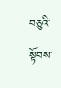བཅུའི་སྟོབས་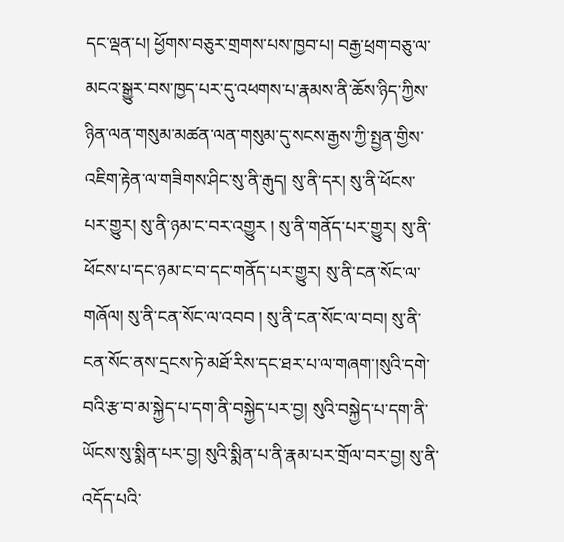དང་ལྡན་པ། ཕྱོགས་བཅུར་གྲགས་པས་ཁྱབ་པ། བརྒྱ་ཕྲག་བཅུ་ལ་མངའ་སྒྱུར་བས་ཁྱད་པར་དུ་འཕགས་པ་རྣམས་ནི་ཆོས་ཉིད་ཀྱིས་ཉིན་ལན་གསུམ་མཚན་ལན་གསུམ་དུ་སངས་རྒྱས་ཀྱི་སྤྱན་གྱིས་འཇིག་རྟེན་ལ་གཟིགས་ཤིང་སུ་ནི་རྒུད། སུ་ནི་དར། སུ་ནི་ཕོངས་པར་གྱུར། སུ་ནི་ཉམ་ང་བར་འགྱུར ། སུ་ནི་གནོད་པར་གྱུར། སུ་ནི་ཕོངས་པ་དང་ཉམ་ང་བ་དང་གནོད་པར་གྱུར། སུ་ནི་ངན་སོང་ལ་གཞོལ། སུ་ནི་ངན་སོང་ལ་འབབ ། སུ་ནི་ངན་སོང་ལ་བབ། སུ་ནི་ངན་སོང་ནས་དྲངས་ཏེ་མཐོ་རིས་དང་ཐར་པ་ལ་གཞག་།སུའི་དགེ་བའི་རྩ་བ་མ་སྐྱེད་པ་དག་ནི་བསྐྱེད་པར་བྱ། སུའི་བསྐྱེད་པ་དག་ནི་ཡོངས་སུ་སྨིན་པར་བྱ། སུའི་སྨིན་པ་ནི་རྣམ་པར་གྲོལ་བར་བྱ། སུ་ནི་འདོད་པའི་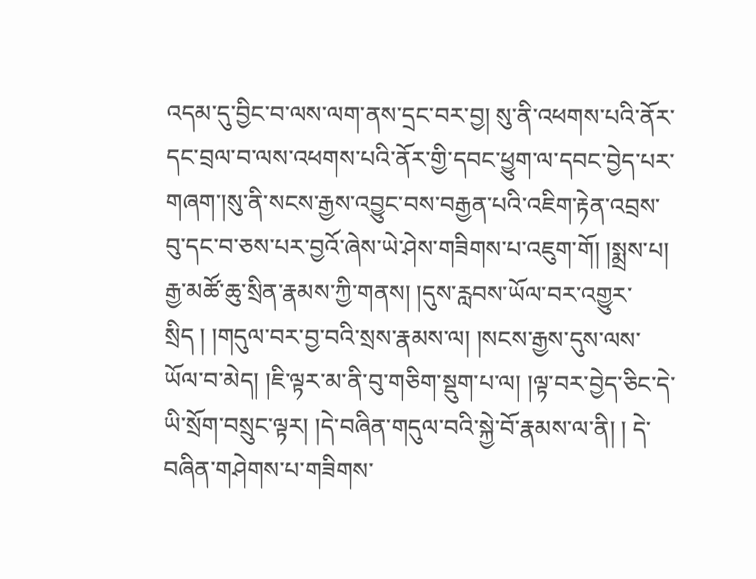འདམ་དུ་བྱིང་བ་ལས་ལག་ནས་དྲང་བར་བྱ། སུ་ནི་འཕགས་པའི་ནོར་དང་བྲལ་བ་ལས་འཕགས་པའི་ནོར་གྱི་དབང་ཕྱུག་ལ་དབང་བྱེད་པར་གཞག་།སུ་ནི་སངས་རྒྱས་འབྱུང་བས་བརྒྱན་པའི་འཇིག་རྟེན་འབྲས་བུ་དང་བ་ཅས་པར་བྱའོ་ཞེས་ཡེ་ཤེས་གཟིགས་པ་འཇུག་གོ། །སྨྲས་པ། རྒྱ་མཚོ་ཆུ་སྲིན་རྣམས་ཀྱི་གནས། །དུས་རླབས་ཡོལ་བར་འགྱུར་སྲིད ། །གདུལ་བར་བྱ་བའི་སྲས་རྣམས་ལ། །སངས་རྒྱས་དུས་ལས་ཡོལ་བ་མེད། །ཇི་ལྟར་མ་ནི་བུ་གཅིག་སྡུག་པ་ལ། །ལྟ་བར་བྱེད་ཅིང་དེ་ཡི་སྲོག་བསྲུང་ལྟར། །དེ་བཞིན་གདུལ་བའི་སྐྱེ་བོ་རྣམས་ལ་ནི། ། དེ་བཞིན་གཤེགས་པ་གཟིགས་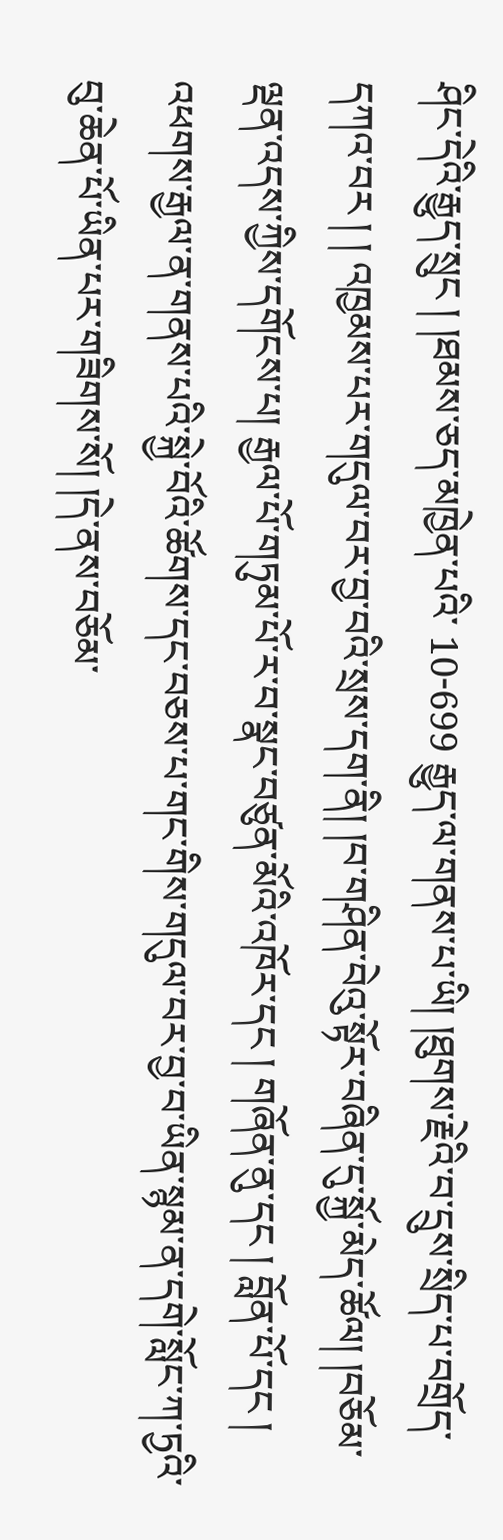ཤིང་དེའི་རྒྱུད་སྲུང ། །ཐམས་ཅད་མཁྱེན་པའི་ 10-699 རྒྱུད་ལ་གནས་པ་ཡི། །ཐུགས་རྗེའི་བ་དྲུས་སྲིད་པ་བགྲོད་དཀའ་བར ། ། འཁྱམས་པར་གདུལ་བར་བྱ་བའི་སྲས་དག་ནི། །བ་གཤིན་བེའུ་སྟོར་བཞིན་དུ་སྐྱོ་མེད་ཚོལ། །བཅོམ་ལྡན་འདས་ཀྱིས་དགོངས་པ། རྒྱལ་པོ་གཏུམ་པོ་ར་བ་སྣང་བཙུན་མོའི་འཁོར་དང ། གཞོན་ནུ་དང ། བློན་པོ་དང ། འཕགས་རྒྱལ་ན་གནས་པའི་སྐྱེ་བོའི་ཚོགས་དང་བཅས་པ་གང་གིས་གདུལ་བར་བྱ་བ་ཡིན་སྙམ་ན་དགེ་སློང་ཀ་ཏྱའི་བུ་ཆེན་པོ་ཡིན་པར་གཟིགས་སོ། །དེ་ནས་བཅོམ་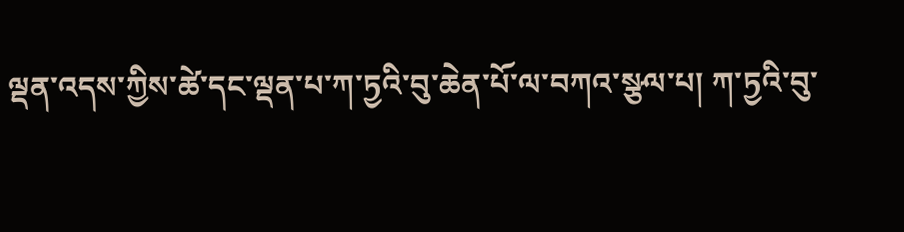ལྡན་འདས་ཀྱིས་ཚེ་དང་ལྡན་པ་ཀ་ཏྱའི་བུ་ཆེན་པོ་ལ་བཀའ་སྩལ་པ། ཀ་ཏྱའི་བུ་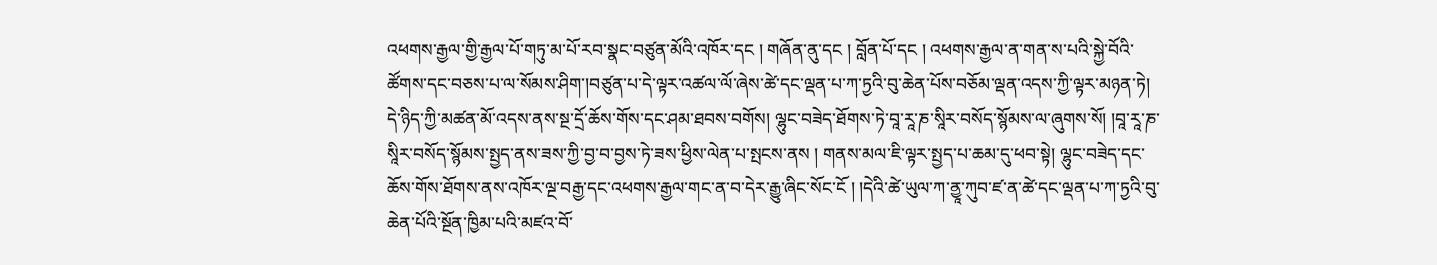འཕགས་རྒྱལ་གྱི་རྒྱལ་པོ་གཏུ་མ་པོ་རབ་སྣང་བཙུན་མོའི་འཁོར་དང ། གཞོན་ནུ་དང ། བློན་པོ་དང ། འཕགས་རྒྱལ་ན་གན་ས་པའི་སྐྱེ་བོའི་ཚོགས་དང་བཅས་པ་ལ་སོམས་ཤིག་།བཙུན་པ་དེ་ལྟར་འཚལ་ལོ་ཞེས་ཚེ་དང་ལྡན་པ་ཀ་ཏྱའི་བུ་ཆེན་པོས་བཅོམ་ལྡན་འདས་ཀྱི་ལྟར་མཉན་ཏེ། དེ་ཉིད་ཀྱི་མཚན་མོ་འདས་ནས་སྔ་དྲོ་ཆོས་གོས་དང་ཤམ་ཐབས་བགོས། ལྷུང་བཟེད་ཐོགས་ཏེ་བཱ་རཱ་ཎ་སཱིར་བསོད་སྙོམས་ལ་ཞུགས་སོ། །བཱ་རཱ་ཎ་སཱིར་བསོད་སྙོམས་སྤྱད་ནས་ཟས་ཀྱི་བྱ་བ་བྱས་ཏེ་ཟས་ཕྱིས་ལེན་པ་སྤངས་ནས ། གནས་མལ་ཇི་ལྟར་སྤྱད་པ་ཆམ་དུ་ཕབ་སྟེ། ལྷུང་བཟེད་དང་ཆོས་གོས་ཐོགས་ནས་འཁོར་ལྔ་བརྒྱ་དང་འཕགས་རྒྱལ་གང་ན་བ་དེར་རྒྱུ་ཞིང་སོང་ངོ ། །དེའི་ཚེ་ཡུལ་ཀ་ནྱཱ་ཀུབ་ཛ་ན་ཚེ་དང་ལྡན་པ་ཀ་ཏྱའི་བུ་ཆེན་པོའི་སྔོན་ཁྱིམ་པའི་མཛའ་བོ་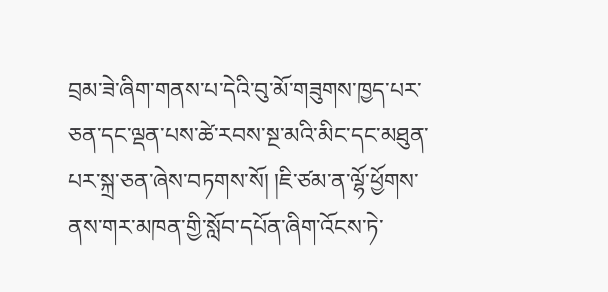བྲམ་ཟེ་ཞིག་གནས་པ་དེའི་བུ་མོ་གཟུགས་ཁྱད་པར་ཅན་དང་ལྡན་པས་ཚེ་རབས་སྔ་མའི་མིང་དང་མཐུན་པར་སྐྲ་ཅན་ཞེས་བཏགས་སོ། །ཇི་ཙམ་ན་ལྷོ་ཕྱོགས་ནས་གར་མཁན་གྱི་སློབ་དཔོན་ཞིག་འོངས་ཏེ་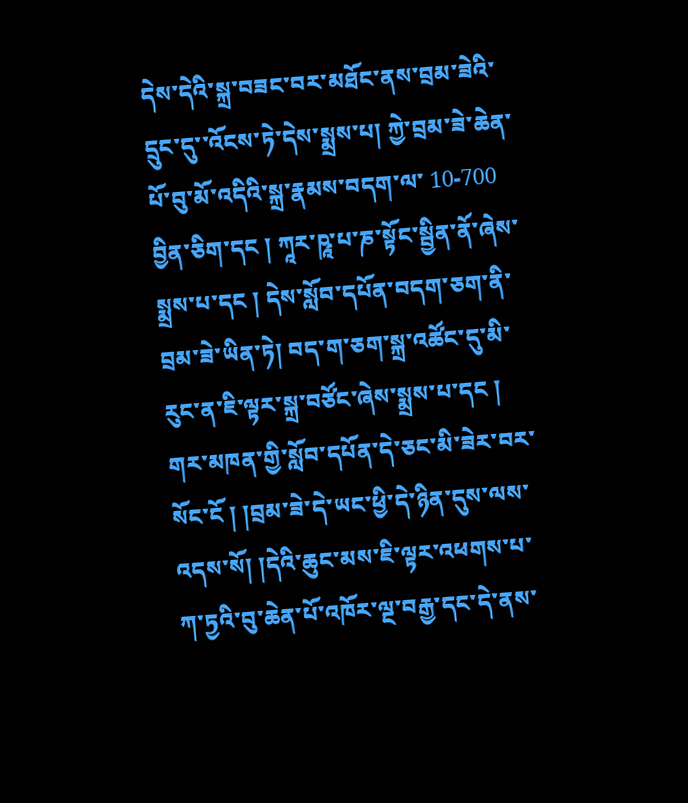དེས་དེའི་སྐྲ་བཟང་བར་མཐོང་ནས་བྲམ་ཟེའི་དྲུང་དུ་་འོངས་ཏེ་དེས་སྨྲས་པ། ཀྱེ་བྲམ་ཟེ་ཆེན་པོ་བུ་མོ་འདིའི་སྐྲ་རྣམས་བདག་ལ་ 10-700 བྱིན་ཅིག་དང ། ཀཱར་ཥཱ་པ་ཎ་སྟོང་སྦྱིན་ནོ་ཞེས་སྨྲས་པ་དང ། དེས་སློབ་དཔོན་བདག་ཅག་ནི་བྲམ་ཟེ་ཡིན་ཏེ། བད་ག་ཅག་སྐྲ་འཚོང་དུ་མི་རུང་ན་ཇི་ལྟར་སྐྲ་བཙོང་ཞེས་སྨྲས་པ་དང ། གར་མཁན་གྱི་སློབ་དཔོན་དེ་ཅང་མི་ཟེར་བར་སོང་ངོ ། །བྲམ་ཟེ་དེ་ཡང་ཕྱི་དེ་ཉིན་དུས་ལས་འདས་སོ། །དེའི་ཆུང་མས་ཇི་ལྟར་འཕགས་པ་ཀ་ཏྱའི་བུ་ཆེན་པོ་འཁོར་ལྔ་བརྒྱ་དང་དེ་ནས་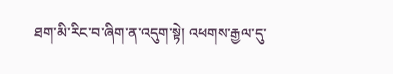ཐག་མི་རིང་བ་ཞིག་ན་འདུག་སྟེ། འཕགས་རྒྱལ་དུ་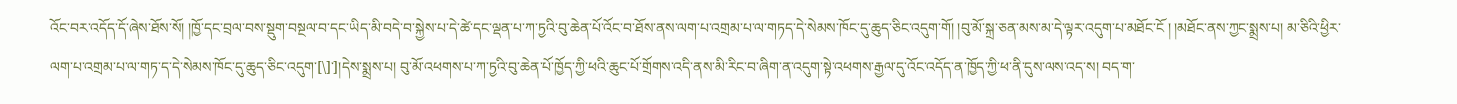འོང་བར་འདོད་དོ་ཞེས་ཐོས་སོ། །ཁྱོ་དང་བྲལ་བས་སྡུག་བསྔལ་བ་དང་ཡིད་མི་བདེ་བ་སྐྱེས་པ་དེ་ཚེ་དང་ལྡན་པ་ཀ་ཏྱའི་བུ་ཆེན་པོ་འོང་བ་ཐོས་ནས་ལག་པ་འགྲམ་པ་ལ་གཏད་དེ་སེམས་ཁོང་དུ་ཆུད་ཅིང་འདུག་གོ། །བུ་མོ་སྐྲ་ཅན་མས་མ་དེ་ལྟར་འདུག་པ་མཐོང་ངོ ། །མཐོང་ནས་ཀྱང་སྨྲས་པ། མ་ཅིའི་ཕྱིར་ལག་པ་འགྲམ་པ་ལ་གཏ་ད་དེ་སེམས་ཁོང་དུ་ཆུད་ཅིང་འདུག་[\]་]།དེས་སྨྲས་པ། བུ་མོ་འཕགས་པ་ཀ་ཏྱའི་བུ་ཆེན་པོ་ཁྱོད་ཀྱི་ཕའི་ཆུང་པོ་གྲོགས་འདི་ནས་མི་རིང་བ་ཞིག་ན་འདུག་སྟེ་འཕགས་རྒྱལ་དུ་འོང་འདོད་ན་ཁྱོད་ཀྱི་ཕ་ནི་དུས་ལས་འད་ས། བད་ག་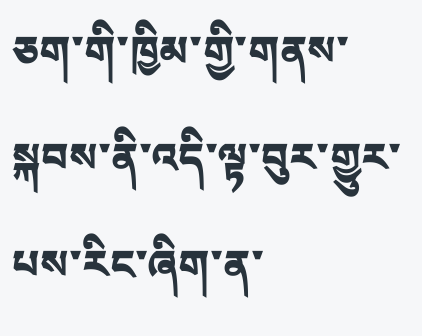ཅག་གི་ཁྱིམ་གྱི་གནས་སྐབས་ནི་འདི་ལྟ་བུར་གྱུར་པས་རིང་ཞིག་ན་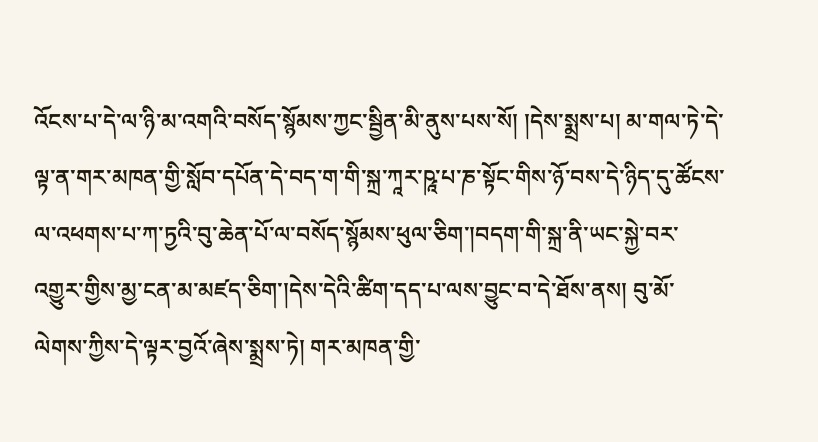འོངས་པ་དེ་ལ་ཉི་མ་འགའི་བསོད་སྙོམས་ཀྱང་སྦྱིན་མི་ནུས་པས་སོ། །དེས་སྨྲས་པ། མ་གལ་ཏེ་དེ་ལྟ་ན་གར་མཁན་གྱི་སློབ་དཔོན་དེ་བད་ག་གི་སྐྲ་ཀཱར་ཥཱ་པ་ཎ་སྟོང་གིས་ཉོ་བས་དེ་ཉིད་དུ་ཚོངས་ལ་འཕགས་པ་ཀ་ཏྱའི་བུ་ཆེན་པོ་ལ་བསོད་སྙོམས་ཕུལ་ཅིག་།བདག་གི་སྐྲ་ནི་ཡང་སྐྱེ་བར་འགྱུར་གྱིས་མྱ་ངན་མ་མཛད་ཅིག་།དེས་དེའི་ཚིག་དད་པ་ལས་བྱུང་བ་དེ་ཐོས་ནས། བུ་མོ་ལེགས་ཀྱིས་དེ་ལྟར་བྱའོ་ཞེས་སྨྲས་ཏེ། གར་མཁན་གྱི་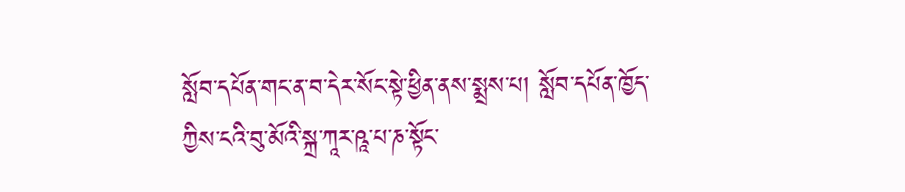སློབ་དཔོན་གང་ན་བ་དེར་སོང་སྟེ་ཕྱིན་ནས་སྨྲས་པ། སློབ་དཔོན་ཁྱོད་ཀྱིས་ངའི་བུ་མོའི་སྐྲ་ཀཱར་ཥཱ་པ་ཎ་སྟོང་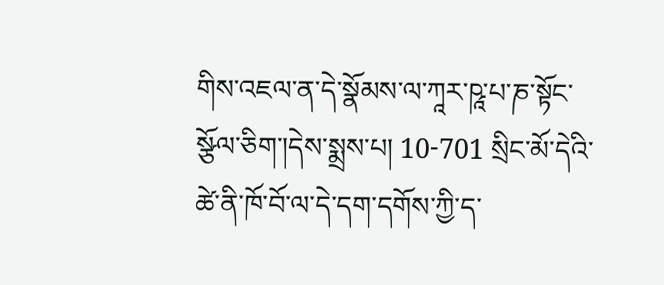གིས་འཇལ་ན་དེ་སྣོམས་ལ་ཀཱར་ཥཱ་པ་ཎ་སྟོང་སྩོལ་ཅིག་།དེས་སྨྲས་པ། 10-701 སྲིང་མོ་དེའི་ཚེ་ནི་ཁོ་བོ་ལ་དེ་དག་དགོས་ཀྱི་ད་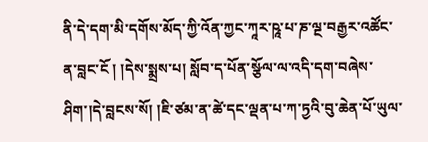ནི་དེ་དག་མི་དགོས་མོད་ཀྱི་འོན་ཀྱང་ཀཱར་ཥཱ་པ་ཎ་ལྔ་བརྒྱར་འཚོང་ན་བླང་ངོ ། །དེས་སྨྲས་པ། སློབ་ད་པོན་སྩོལ་ལ་འདི་དག་བཞེས་ཤིག་།དེ་བླངས་སོ། །ཇི་ཙམ་ན་ཚེ་དང་ལྡན་པ་ཀ་ཏྱའི་བུ་ཆེན་པོ་ཡུལ་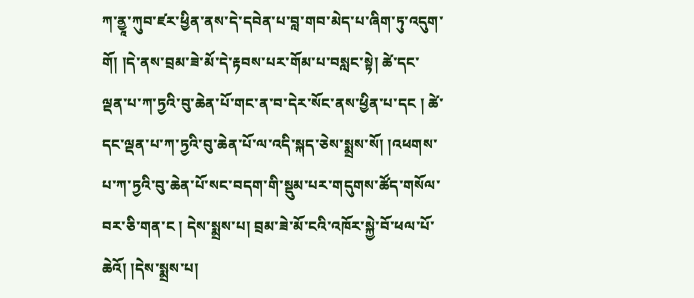ཀ་ནྱཱ་ཀུབ་ཛར་ཕྱིན་ནས་དེ་དབེན་པ་བླ་གབ་མེད་པ་ཞིག་ཏུ་འདུག་གོ། །དེ་ནས་བྲམ་ཟེ་མོ་དེ་རྟབས་པར་གོམ་པ་བསླང་སྟེ། ཚེ་དང་ལྡན་པ་ཀ་ཏྱའི་བུ་ཆེན་པོ་གང་ན་བ་དེར་སོང་ནས་ཕྱིན་པ་དང ། ཚེ་དང་ལྡན་པ་ཀ་ཏྱའི་བུ་ཆེན་པོ་ལ་འདི་སྐད་ཅེས་སྨྲས་སོ། །འཕགས་པ་ཀ་ཏྱའི་བུ་ཆེན་པོ་སང་བདག་གི་སྡུམ་པར་གདུགས་ཚོད་གསོལ་བར་ཅི་གན་ང ། དེས་སྨྲས་པ། བྲམ་ཟེ་མོ་ངའི་འཁོར་སྐྱེ་བོ་ཕལ་པོ་ཆེའོ། །དེས་སྨྲས་པ།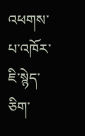འཕགས་པ་འཁོར་ཇི་སྙེད་ཅིག་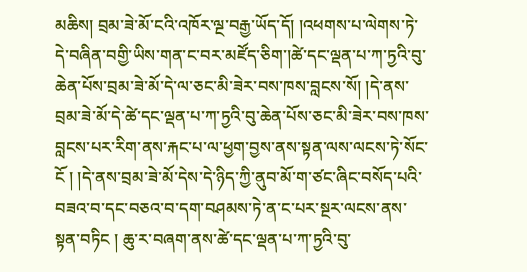མཆིས། བྲམ་ཟེ་མོ་ངའི་འཁོར་ལྔ་བརྒྱ་ཡོད་དོ། །འཕགས་པ་ལེགས་ཏེ་དེ་བཞིན་བགྱི་ཡིས་གན་ང་བར་མཛོད་ཅིག་།ཚེ་དང་ལྡན་པ་ཀ་ཏྱའི་བུ་ཆེན་པོས་བྲམ་ཟེ་མོ་དེ་ལ་ཅང་མི་ཟེར་བས་ཁས་བླངས་སོ། །དེ་ནས་བྲམ་ཟེ་མོ་དེ་ཚེ་དང་ལྡན་པ་ཀ་ཏྱའི་བུ་ཆེན་པོས་ཅང་མི་ཟེར་བས་ཁས་བླངས་པར་རིག་ནས་རྐང་པ་ལ་ཕྱག་བྱས་ནས་སྟན་ལས་ལངས་ཏེ་སོང་ངོ ། །དེ་ནས་བྲམ་ཟེ་མོ་དེས་དེ་ཉིད་ཀྱི་ནུབ་མོ་ག་ཙང་ཞིང་བསོད་པའི་བཟའ་བ་དང་བཅའ་བ་དག་བཤམས་ཏེ་ན་ང་པར་སྔར་ལངས་ནས་སྟན་བཏིང ། ཆུ་ར་བཞག་ནས་ཚེ་དང་ལྡན་པ་ཀ་ཏྱའི་བུ་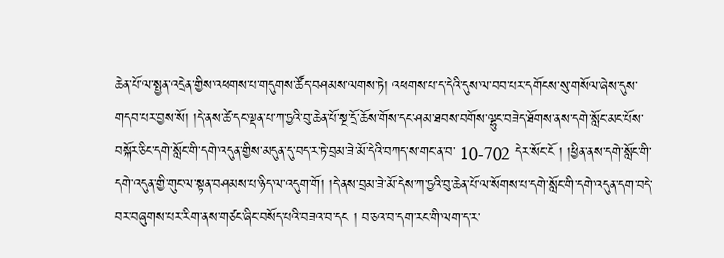ཆེན་པོ་ལ་སྤྱན་འདྲེན་གྱིས་འཕགས་པ་གདུགས་ཚོད་བཤམས་ལགས་ཏེ། འཕགས་པ་ད་དེའི་དུས་ལ་བབ་པར་དགོངས་སུ་གསོལ་ཞེས་དུས་གདབ་པར་བྱས་སོ། །དེ་ནས་ཚེ་དང་ལྡན་པ་ཀ་ཏྱའི་བུ་ཆེན་པོ་སྔ་དྲོ་ཆོས་གོས་དང་ཤམ་ཐབས་བགོས་ལྷུང་བཟེད་ཐོགས་ནས་དགེ་སློང་མང་པོས་བསྐོར་ཅིང་དགེ་སློང་གི་དགེ་འདུན་གྱིས་མདུན་དུ་བད་ར་ཏེ་བྲམ་ཟེ་མོ་དེའི་བཀད་ས་གང་ན་བ་ 10-702 དེར་སོང་ངོ ། །ཕྱིན་ནས་དགེ་སློང་གི་དགེ་འདུན་གྱི་གུང་ལ་སྟན་བཤམས་པ་ཉིད་ལ་འདུག་གོ། །དེ་ནས་བྲམ་ཟེ་མོ་དེས་ཀ་ཏྱའི་བུ་ཆེན་པོ་ལ་སོགས་པ་དགེ་སློང་གི་དགེ་འདུན་དག་བདེ་བར་བཞུགས་པར་རིག་ནས་གཙང་ཞིང་བསོད་པའི་བཟའ་བ་དང ། བ་ཅའ་བ་དག་རང་གི་ལག་ད་ར་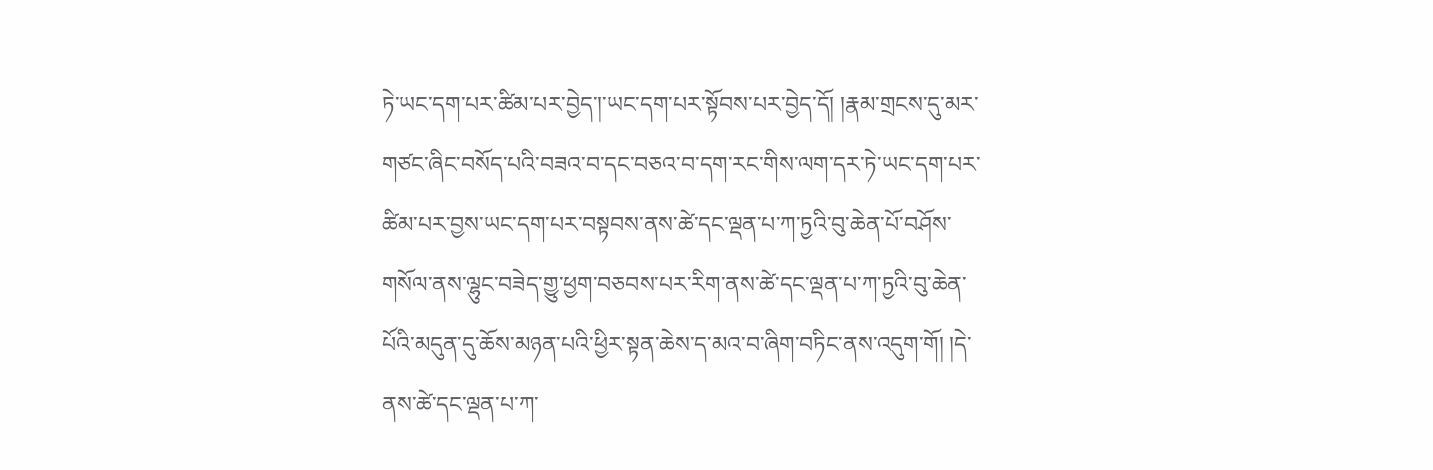ཏེ་ཡང་དག་པར་ཚིམ་པར་བྱེད་།་ཡང་དག་པར་སྟོབས་པར་བྱེད་དོ། །རྣམ་གྲངས་དུ་མར་གཙང་ཞིང་བསོད་པའི་བཟའ་བ་དང་བཅའ་བ་དག་རང་གིས་ལག་དར་ཏེ་ཡང་དག་པར་ཚིམ་པར་བྱས་ཡང་དག་པར་བསྟབས་ནས་ཚེ་དང་ལྡན་པ་ཀ་ཏྱའི་བུ་ཆེན་པོ་བཤོས་གསོལ་ནས་ལྷུང་བཟེད་གྱུ་ཕྱག་བཅབས་པར་རིག་ནས་ཚེ་དང་ལྡན་པ་ཀ་ཏྱའི་བུ་ཆེན་པོའི་མདུན་དུ་ཆོས་མཉན་པའི་ཕྱིར་སྟན་ཆེས་ད་མའ་བ་ཞིག་བཏིང་ནས་འདུག་གོ། །དེ་ནས་ཚེ་དང་ལྡན་པ་ཀ་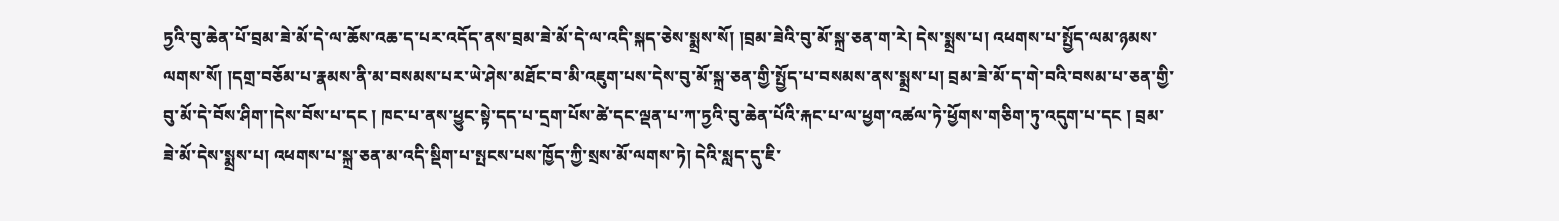ཏྱའི་བུ་ཆེན་པོ་བྲམ་ཟེ་མོ་དེ་ལ་ཆོས་འཆ་ད་པར་འདོད་ནས་བྲམ་ཟེ་མོ་དེ་ལ་འདི་སྐད་ཅེས་སྨྲས་སོ། །བྲམ་ཟེའི་བུ་མོ་སྐྲ་ཅན་ག་རེ། དེས་སྨྲས་པ། འཕགས་པ་སྤྱོད་ལམ་ཉམས་ལགས་སོ། །དགྲ་བཅོམ་པ་རྣམས་ནི་མ་བསམས་པར་ཡེ་ཤེས་མཐོང་བ་མི་འཇུག་པས་དེས་བུ་མོ་སྐྲ་ཅན་གྱི་སྤྱོད་པ་བསམས་ནས་སྨྲས་པ། བྲམ་ཟེ་མོ་ད་གེ་བའི་བསམ་པ་ཅན་གྱི་བུ་མོ་དེ་བོས་ཤིག་།དེས་བོས་པ་དང ། ཁང་པ་ནས་ཕྱུང་སྟེ་དད་པ་དྲག་པོས་ཚེ་དང་ལྡན་པ་ཀ་ཏྱའི་བུ་ཆེན་པོའི་རྐང་པ་ལ་ཕྱག་འཚལ་ཏེ་ཕྱོགས་གཅིག་ཏུ་འདུག་པ་དང ། བྲམ་ཟེ་མོ་དེས་སྨྲས་པ། འཕགས་པ་སྐྲ་ཅན་མ་འདི་སྡིག་པ་སྤངས་པས་ཁྱོད་ཀྱི་སྲས་མོ་ལགས་ཏེ། དེའི་སླད་དུ་ཇི་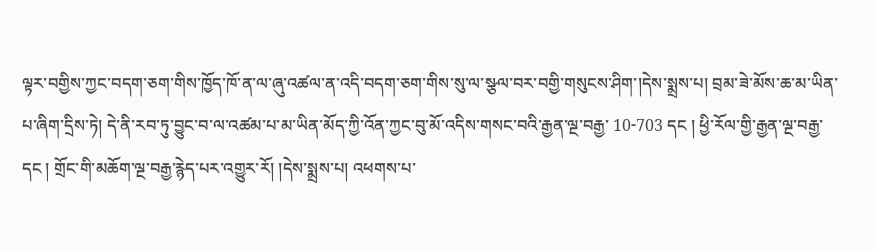ལྟར་བགྱིས་ཀྱང་བདག་ཅག་གིས་ཁྱོད་ཁོ་ན་ལ་ཞུ་འཚལ་ན་འདི་བདག་ཅག་གིས་སུ་ལ་སྩལ་བར་བགྱི་གསུངས་ཤིག་།དེས་སྨྲས་པ། བྲམ་ཟེ་མོས་ཆ་མ་ཡིན་པ་ཞིག་དྲིས་ཏེ། དེ་ནི་རབ་ཏུ་བྱུང་བ་ལ་འཚམ་པ་མ་ཡིན་མོད་ཀྱི་འོན་ཀྱང་བུ་མོ་འདིས་གསང་བའི་རྒྱན་ལྔ་བརྒྱ་ 10-703 དང ། ཕྱི་རོལ་གྱི་རྒྱན་ལྔ་བརྒྱ་དང ། གྲོང་གི་མཆོག་ལྔ་བརྒྱ་རྙེད་པར་འགྱུར་རོ། །དེས་སྨྲས་པ། འཕགས་པ་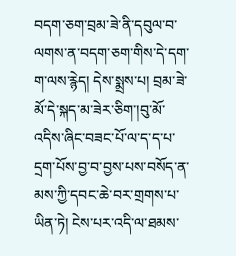བདག་ཅག་བྲམ་ཟེ་ནི་དབུལ་བ་ལགས་ན་བདག་ཅག་གིས་དེ་དག་ག་ལས་རྙེད། དེས་སྨྲས་པ། བྲམ་ཟེ་མོ་དེ་སྐད་མ་ཟེར་ཅིག་།བུ་མོ་འདིས་ཞིང་བཟང་པོ་ལ་ད་ད་པ་དྲག་པོས་བྱ་བ་བྱས་པས་བསོད་ན་མས་ཀྱི་དབང་ཆེ་བར་གྲགས་པ་ཡིན་ཏེ། ངེས་པར་འདི་ལ་ཐམས་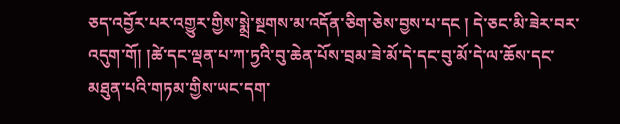ཅད་འབྱོར་པར་འགྱུར་གྱིས་སྨྲེ་སྔགས་མ་འདོན་ཅིག་ཅེས་བྱས་པ་དང ། དེ་ཅང་མི་ཟེར་བར་འདུག་གོ། །ཚེ་དང་ལྡན་པ་ཀ་ཏྱའི་བུ་ཆེན་པོས་བྲམ་ཟེ་མོ་དེ་དང་བུ་མོ་དེ་ལ་ཆོས་དང་མཐུན་པའི་གཏམ་གྱིས་ཡང་དག་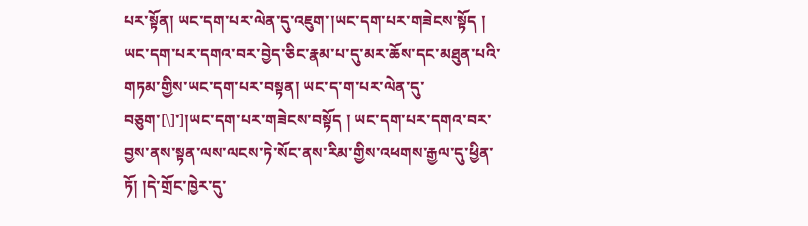པར་སྟོན། ཡང་དག་པར་ལེན་དུ་འཇུག་།ཡང་དག་པར་གཟེངས་སྟོད ། ཡང་དག་པར་དགའ་བར་བྱེད་ཅིང་རྣམ་པ་དུ་མར་ཆོས་དང་མཐུན་པའི་གཏམ་གྱིས་ཡང་དག་པར་བསྟན། ཡང་ད་ག་པར་ལེན་དུ་བཅུག་[\]་]།ཡང་དག་པར་གཟེངས་བསྟོད ། ཡང་དག་པར་དགའ་བར་བྱས་ནས་སྟན་ལས་ལངས་ཏེ་སོང་ནས་རིམ་གྱིས་འཕགས་རྒྱལ་དུ་ཕྱིན་ཏོ། །དེ་གྲོང་ཁྱེར་དུ་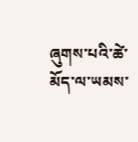ཞུགས་པའི་ཚེ་མོད་ལ་ཡམས་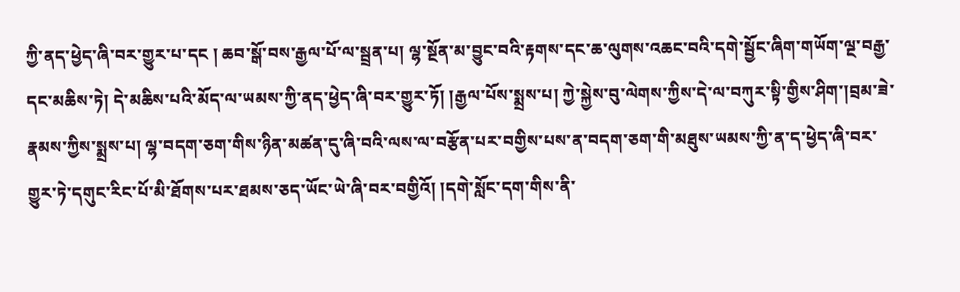ཀྱི་ནད་ཕྱེད་ཞི་བར་གྱུར་པ་དང ། ཆབ་སྒོ་བས་རྒྱལ་པོ་ལ་སྦྲན་པ། ལྷ་སྔོན་མ་བྱུང་བའི་རྟགས་དང་ཆ་ལུགས་འཆང་བའི་དགེ་སྦྱོང་ཞིག་གཡོག་ལྔ་བརྒྱ་དང་མཆིས་ཏེ། དེ་མཆིས་པའི་མོད་ལ་ཡམས་ཀྱི་ནད་ཕྱེད་ཞི་བར་གྱུར་ཏོ། །རྒྱལ་པོས་སྨྲས་པ། ཀྱེ་སྐྱེས་བུ་ལེགས་ཀྱིས་དེ་ལ་བཀུར་སྟི་གྱིས་ཤིག་།བྲམ་ཟེ་རྣམས་ཀྱིས་སྨྲས་པ། ལྷ་བདག་ཅག་གིས་ཉིན་མཚན་དུ་ཞི་བའི་ལས་ལ་བརྩོན་པར་བགྱིས་པས་ན་བདག་ཅག་གི་མཐུས་ཡམས་ཀྱི་ན་ད་ཕྱེད་ཞི་བར་གྱུར་ཏེ་དགུང་རིང་པོ་མི་ཐོགས་པར་ཐམས་ཅད་ཡོང་ཡེ་ཞི་བར་བགྱིའོ། །དགེ་སློང་དག་གིས་ནི་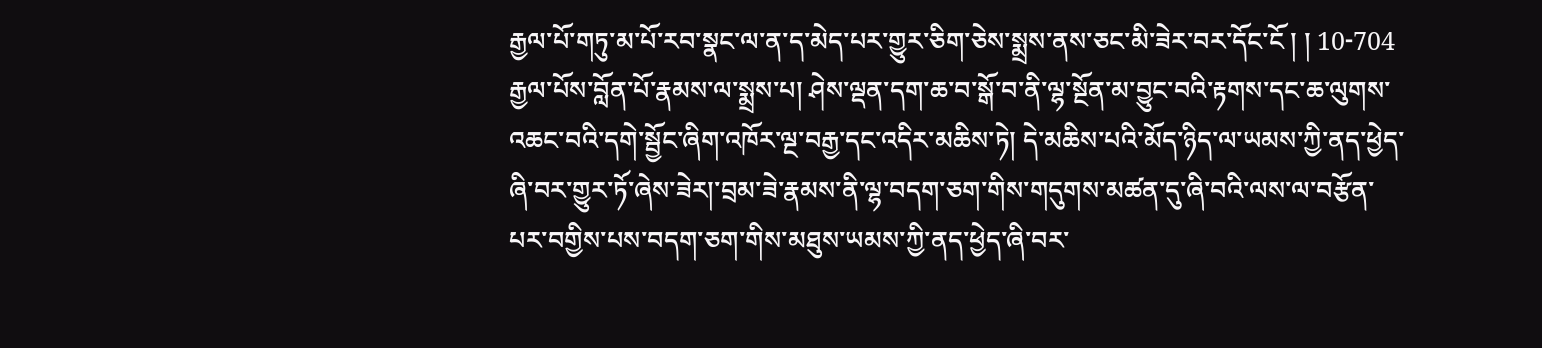རྒྱལ་པོ་གཏུ་མ་པོ་རབ་སྣང་ལ་ན་ད་མེད་པར་གྱུར་ཅིག་ཅེས་སྨྲས་ནས་ཅང་མི་ཟེར་བར་དོང་ངོ ། ། 10-704 རྒྱལ་པོས་བློན་པོ་རྣམས་ལ་སྨྲས་པ། ཤེས་ལྡན་དག་ཆ་བ་སྒོ་བ་ནི་ལྷ་སྔོན་མ་བྱུང་བའི་རྟགས་དང་ཆ་ལུགས་འཆང་བའི་དགེ་སྦྱོང་ཞིག་འཁོར་ལྔ་བརྒྱ་དང་འདིར་མཆིས་ཏེ། དེ་མཆིས་པའི་མོད་ཉིད་ལ་ཡམས་ཀྱི་ནད་ཕྱེད་ཞི་བར་གྱུར་ཏོ་ཞེས་ཟེར།་བྲམ་ཟེ་རྣམས་ནི་ལྷ་བདག་ཅག་གིས་གདུགས་མཚན་དུ་ཞི་བའི་ལས་ལ་བརྩོན་པར་བགྱིས་པས་བདག་ཅག་གིས་མཐུས་ཡམས་ཀྱི་ནད་ཕྱེད་ཞི་བར་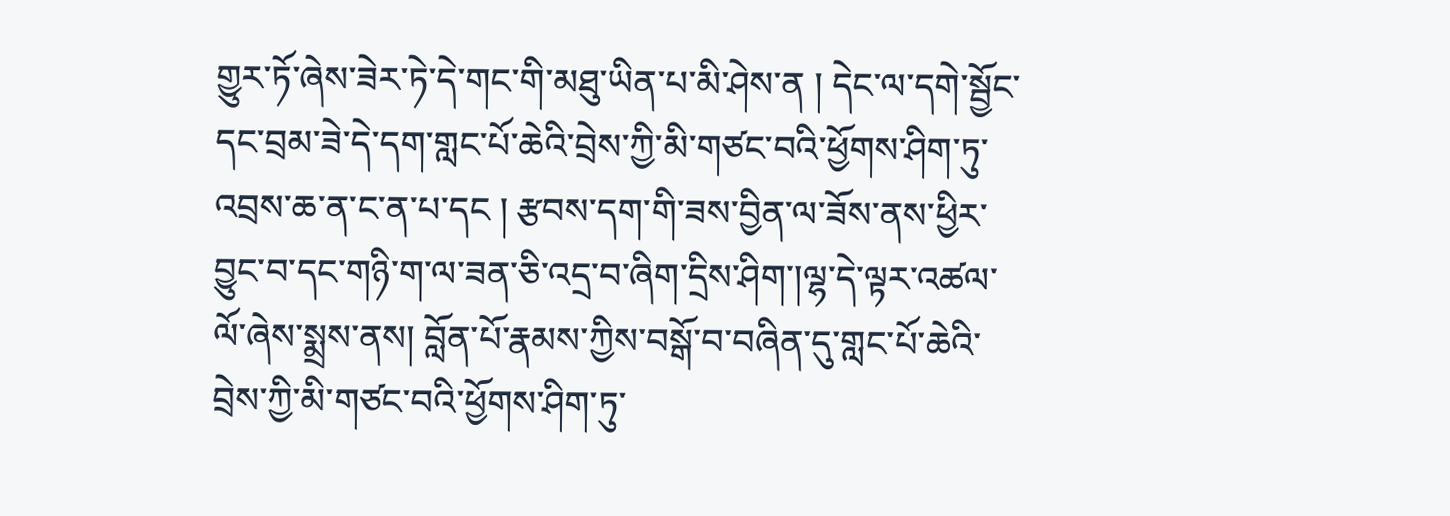གྱུར་ཏོ་ཞེས་ཟེར་ཏེ་དེ་གང་གི་མཐུ་ཡིན་པ་མི་ཤེས་ན ། དེང་ལ་དགེ་སྦྱོང་དང་བྲམ་ཟེ་དེ་དག་གླང་པོ་ཆེའི་བྲེས་ཀྱི་མི་གཙང་བའི་ཕྱོགས་ཤིག་ཏུ་འབྲས་ཆ་ན་ང་ན་པ་དང ། རྩབས་དག་གི་ཟས་བྱིན་ལ་ཟོས་ནས་ཕྱིར་བྱུང་བ་དང་གཉི་ག་ལ་ཟན་ཅི་འདྲ་བ་ཞིག་དྲིས་ཤིག་།ལྷ་དེ་ལྟར་འཚལ་ལོ་ཞེས་སྨྲས་ནས། བློན་པོ་རྣམས་ཀྱིས་བསྒོ་བ་བཞིན་དུ་གླང་པོ་ཆེའི་བྲེས་ཀྱི་མི་གཙང་བའི་ཕྱོགས་ཤིག་ཏུ་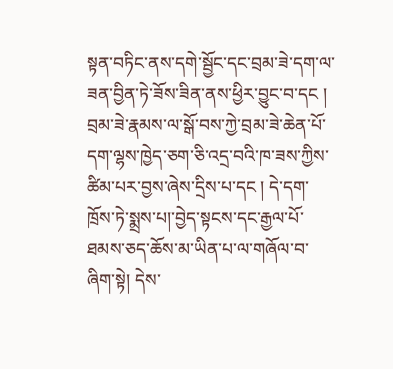སྟན་བཏིང་ནས་དགེ་སྦྱོང་དང་བྲམ་ཟེ་དག་ལ་ཟན་བྱིན་ཏེ་ཟོས་ཟིན་ནས་ཕྱིར་བྱུང་བ་དང ། བྲམ་ཟེ་རྣམས་ལ་སྒོ་བས་ཀྱེ་བྲམ་ཟེ་ཆེན་པོ་དག་ལྷས་ཁྱེད་ཅག་ཅི་འདྲ་བའི་ཁ་ཟས་ཀྱིས་ཚིམ་པར་བྱས་ཞེས་དྲིས་པ་དང ། དེ་དག་ཁྲོས་ཏེ་སྨྲས་པ།་བྱེད་སྟངས་དང་རྒྱལ་པོ་ཐམས་ཅད་ཆོས་མ་ཡིན་པ་ལ་གཞོལ་བ་ཞིག་སྟེ། དེས་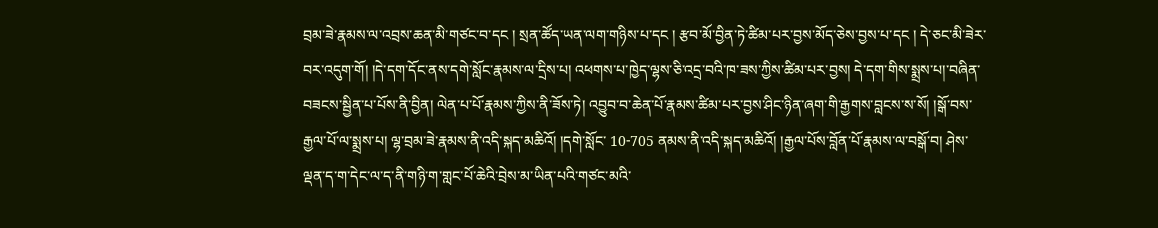བྲམ་ཟེ་རྣམས་ལ་འབྲས་ཆན་མི་གཙང་བ་དང ། སྲན་ཚོད་ཡན་ལག་གཉིས་པ་དང ། རྩབ་མོ་བྱིན་ཏེ་ཚིམ་པར་བྱས་མོད་ཅེས་བྱས་པ་དང ། དེ་ཅང་མི་ཟེར་བར་འདུག་གོ། །དེ་དག་དོང་ནས་དགེ་སློང་རྣམས་ལ་དྲིས་པ། འཕགས་པ་ཁྱེད་ལྷས་ཅི་འདྲ་བའི་ཁ་ཟས་ཀྱིས་ཚིམ་པར་བྱས། དེ་དག་གིས་སྨྲས་པ།་བཞིན་བཟངས་སྦྱིན་པ་པོས་ནི་བྱིན། ལེན་པ་པོ་རྣམས་ཀྱིས་ནི་ཟོས་ཏེ། འབྱུབ་བ་ཆེན་པོ་རྣམས་ཚིམ་པར་བྱས་ཤིང་ཉིན་ཞག་གི་རྒྱགས་བླངས་ས་སོ། །སྒོ་བས་རྒྱལ་པོ་ལ་སྨྲས་པ། ལྷ་བྲམ་ཟེ་རྣམས་ནི་འདི་སྐད་མཆིའོ། །དགེ་སློང་ 10-705 ནམས་ནི་འདི་སྐད་མཆིའོ། །རྒྱལ་པོས་བློན་པོ་རྣམས་ལ་བསྒོ་བ། ཤེས་ལྡན་ད་ག་དེང་ལ་ད་ནི་གཉི་ག་གླང་པོ་ཆེའི་བྲེས་མ་ཡིན་པའི་གཙང་མའི་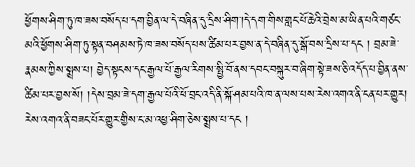ཕྱོགས་ཤིག་ཏུ་ཁ་ཟས་བསོད་པ་དག་བྱིན་ལ་དེ་བཞིན་དུ་དྲིས་ཤིག་།དེ་དག་གིས་གླང་པོ་ཆེའི་བྲེས་མ་ཡིན་པའི་གཙང་མའི་ཕྱོགས་ཤིག་ཏུ་སྟན་བཤམས་ཏེ་ཁ་ཟས་བསོད་པས་ཚིམ་པར་བྱས་ན་དེ་བཞིན་དུ་སྒོ་བས་དྲིས་པ་དང ། བྲམ་ཟེ་རྣམས་ཀྱིས་སྨྲས་པ། བྱེད་སྟངས་དང་རྒྱལ་པོ་རྒྱལ་རིགས་སྤྱི་བོ་ནས་དབང་བསྐུར་བ་ཞིག་སྟེ་ཟས་ཅི་འདོད་པ་བྱིན་ནས་ཚིམ་པར་བྱས་སོ། །དེས་བྲམ་ཟེ་དག་རྒྱལ་པོའི་ཕོ་བྲང་འདི་ནི་སྐོ་ཤམ་པའི་ཁ་ན་ལས་པས་རེས་འགའ་ནི་ངན་པར་གྱུར། རེས་འགའ་ནི་བཟང་པོར་གྱུར་གྱིས་ང་མ་འཕྱ་ཤིག་ཅེས་སྨྲས་པ་དང །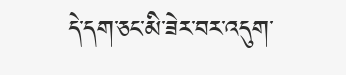དེ་དག་ཅང་མི་ཟེར་བར་འདུག་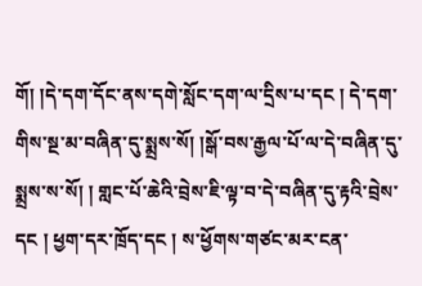གོ། །དེ་དག་དོང་ནས་དགེ་སློང་དག་ལ་དྲིས་པ་དང ། དེ་དག་གིས་སྔ་མ་བཞིན་དུ་སྨྲས་སོ། །སྒོ་བས་རྒྱལ་པོ་ལ་དེ་བཞིན་དུ་སྨྲས་ས་སོ། ། གླང་པོ་ཆེའི་བྲེས་ཇི་ལྟ་བ་དེ་བཞིན་དུ་རྟའི་བྲེས་དང ། ཕྱག་དར་ཁྲོད་དང ། ས་ཕྱོགས་གཙང་མར་ངན་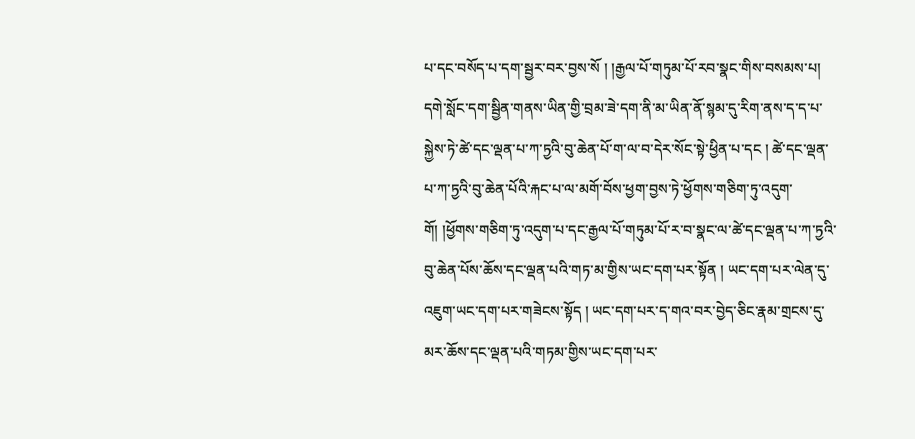པ་དང་བསོད་པ་དག་སྦྱར་བར་བྱས་སོ ། །རྒྱལ་པོ་གཏུམ་པོ་རབ་སྣང་གིས་བསམས་པ། དགེ་སློང་དག་སྦྱིན་གནས་ཡིན་གྱི་བྲམ་ཟེ་དག་ནི་མ་ཡིན་ནོ་སྙམ་དུ་རིག་ནས་ད་ད་པ་སྐྱེས་ཏེ་ཚེ་དང་ལྡན་པ་ཀ་ཏྱའི་བུ་ཆེན་པོ་ག་ལ་བ་དེར་སོང་སྟེ་ཕྱིན་པ་དང ། ཚེ་དང་ལྡན་པ་ཀ་ཏྱའི་བུ་ཆེན་པོའི་རྐང་པ་ལ་མགོ་བོས་ཕྱག་བྱས་ཏེ་ཕྱོགས་གཅིག་ཏུ་འདུག་གོ། །ཕྱོགས་གཅིག་ཏུ་འདུག་པ་དང་རྒྱལ་པོ་གཏུམ་པོ་ར་བ་སྣང་ལ་ཚེ་དང་ལྡན་པ་ཀ་ཏྱའི་བུ་ཆེན་པོས་ཆོས་དང་ལྡན་པའི་གཏ་མ་གྱིས་ཡང་དག་པར་སྟོན ། ཡང་དག་པར་ལེན་དུ་འཇུག་ཡང་དག་པར་གཟེངས་སྟོད ། ཡང་དག་པར་ད་གའ་བར་བྱེད་ཅིང་རྣམ་གྲངས་དུ་མར་ཆོས་དང་ལྡན་པའི་གཏམ་གྱིས་ཡང་དག་པར་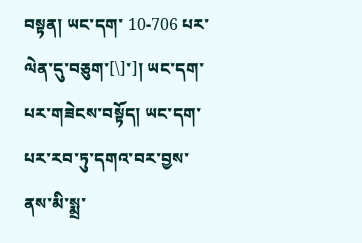བསྟན། ཡང་དག་ 10-706 པར་ལེན་དུ་བཅུག་[\]་]། ཡང་དག་པར་གཟེངས་བསྟོད། ཡང་དག་པར་རབ་ཏུ་དགའ་བར་བྱས་ནས་མི་སྨྲ་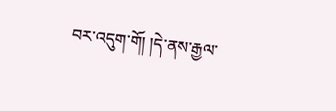བར་འདུག་གོ། །དེ་ནས་རྒྱལ་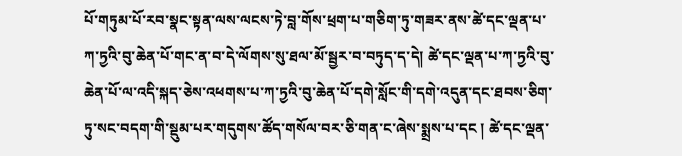པོ་གཏུམ་པོ་རབ་སྣང་སྟན་ལས་ལངས་ཏེ་བླ་གོས་ཕྲག་པ་གཅིག་ཏུ་གཟར་ནས་ཚེ་དང་ལྡན་པ་ཀ་ཏྱའི་བུ་ཆེན་པོ་གང་ན་བ་དེ་ལོགས་སུ་ཐལ་མོ་སྦྱར་བ་བཏུད་ད་དེ། ཚེ་དང་ལྡན་པ་ཀ་ཏྱའི་བུ་ཆེན་པོ་ལ་འདི་སྐད་ཅེས་འཕགས་པ་ཀ་ཏྱའི་བུ་ཆེན་པོ་དགེ་སློང་གི་དགེ་འདུན་དང་ཐབས་ཅིག་ཏུ་སང་བདག་གི་སྡུམ་པར་གདུགས་ཚོད་གསོལ་བར་ཅི་གན་ང་ཞེས་སྨྲས་པ་དང ། ཚེ་དང་ལྡན་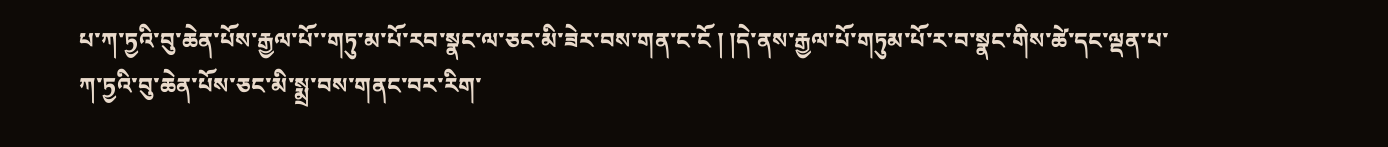པ་ཀ་ཏྱའི་བུ་ཆེན་པོས་རྒྱལ་པོ་་གཏུ་མ་པོ་རབ་སྣང་ལ་ཅང་མི་ཟེར་བས་གན་ང་ངོ ། །དེ་ནས་རྒྱལ་པོ་གཏུམ་པོ་ར་བ་སྣང་གིས་ཚེ་དང་ལྡན་པ་ཀ་ཏྱའི་བུ་ཆེན་པོས་ཅང་མི་སྨྲ་བས་གནང་བར་རིག་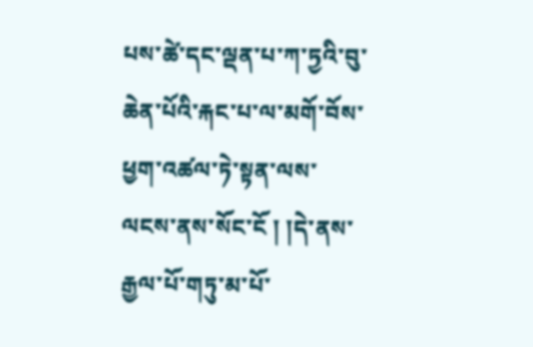པས་ཚེ་དང་ལྡན་པ་ཀ་ཏྱའི་བུ་ཆེན་པོའི་རྐང་པ་ལ་མགོ་བོས་ཕྱག་འཚལ་ཏེ་སྟན་ལས་ལངས་ནས་སོང་ངོ ། །དེ་ནས་རྒྱལ་པོ་གཏུ་མ་པོ་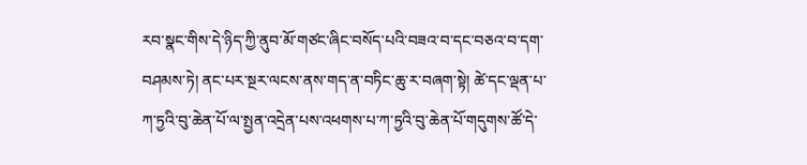རབ་སྣང་གིས་དེ་ཉིད་ཀྱི་ནུབ་མོ་གཙང་ཞིང་བསོད་པའི་བཟའ་བ་དང་བཅའ་བ་དག་བཤམས་ཏེ། ནང་པར་སྔར་ལངས་ནས་གད་ན་བཏིང་ཆུ་ར་བཞག་སྟེ། ཚེ་དང་ལྡན་པ་ཀ་ཏྱའི་བུ་ཆེན་པོ་ལ་སྤྱན་འདྲེན་པས་འཕགས་པ་ཀ་ཏྱའི་བུ་ཆེན་པོ་གདུགས་ཚོ་དེ་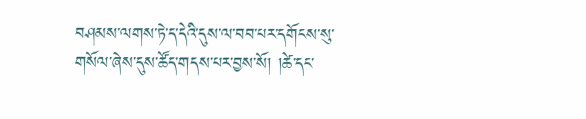བཤམས་ལགས་ཏེ་ད་དེའི་དུས་ལ་བབ་པར་དགོངས་སུ་གསོལ་ཞེས་དུས་ཚོད་གདས་པར་བྱས་སོ། །ཚེ་དང་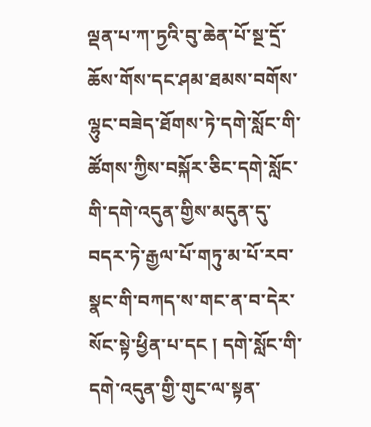ལྡན་པ་ཀ་ཏྱའི་བུ་ཆེན་པོ་སྔ་དྲོ་ཆོས་གོས་དང་ཤམ་ཐམས་བགོས་ལྷུང་བཟེད་ཐོགས་ཏེ་དགེ་སློང་གི་ཚོགས་ཀྱིས་བསྐོར་ཅིང་དགེ་སློང་གི་དགེ་འདུན་གྱིས་མདུན་དུ་བདར་ཏེ་རྒྱལ་པོ་གཏུ་མ་པོ་རབ་སྣང་གི་བཀད་ས་གང་ན་བ་དེར་སོང་སྟེ་ཕྱིན་པ་དང ། དགེ་སློང་གི་དགེ་འདུན་གྱི་གུང་ལ་སྟན་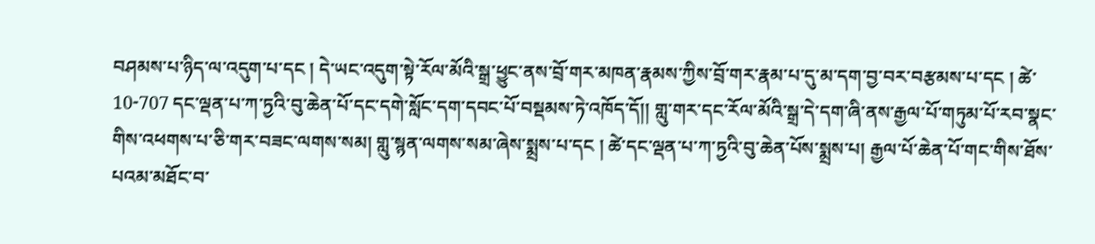བཤམས་པ་ཉིད་ལ་འདུག་པ་དང ། དེ་ཡང་འདུག་སྟེ་རོལ་མོའི་སྒྲ་ཕྱུང་ནས་བྲོ་གར་མཁན་རྣམས་ཀྱིས་བྲོ་གར་རྣམ་པ་དུ་མ་དག་བྱ་བར་བརྩམས་པ་དང ། ཚེ་ 10-707 དང་ལྡན་པ་ཀ་ཏྱའི་བུ་ཆེན་པོ་དང་དགེ་སློང་དག་དབང་པོ་བསྡམས་ཏེ་འཁོད་དོ།། གླུ་གར་དང་རོལ་མོའི་སྒྲ་དེ་དག་ཞི་ནས་རྒྱལ་པོ་གཏུམ་པོ་རབ་སྣང་གིས་འཕགས་པ་ཅི་གར་བཟང་ལགས་སམ། གླུ་སྙན་ལགས་སམ་ཞེས་སྨྲས་པ་དང ། ཚེ་དང་ལྡན་པ་ཀ་ཏྱའི་བུ་ཆེན་པོས་སྨྲས་པ། རྒྱལ་པོ་ཆེན་པོ་གང་གིས་ཐོས་པའམ་མཐོང་བ་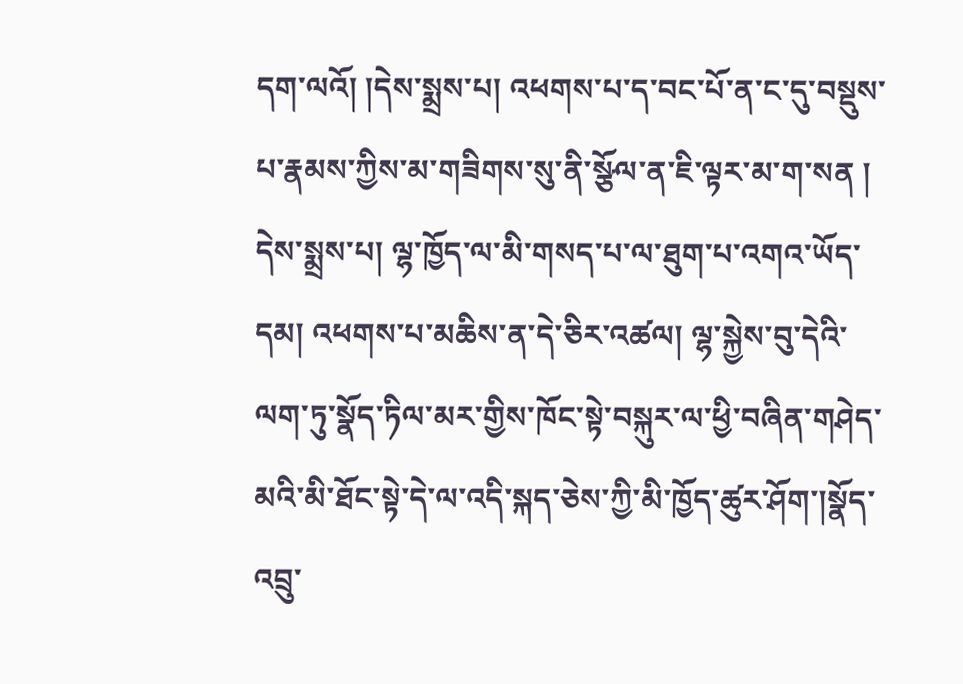དག་ལའོ། །དེས་སྨྲས་པ། འཕགས་པ་ད་བང་པོ་ན་ང་དུ་བསྡུས་པ་རྣམས་ཀྱིས་མ་གཟིགས་སུ་ནི་སྩོལ་ན་ཇི་ལྟར་མ་ག་སན ། དེས་སྨྲས་པ། ལྷ་ཁྱོད་ལ་མི་གསད་པ་ལ་ཐུག་པ་འགའ་ཡོད་དམ། འཕགས་པ་མཆིས་ན་དེ་ཅིར་འཚལ། ལྷ་སྐྱེས་བུ་དེའི་ལག་ཏུ་སྣོད་ཏིལ་མར་གྱིས་ཁོང་སྟེ་བསྐུར་ལ་ཕྱི་བཞིན་གཤེད་མའི་མི་ཐོང་སྟེ་དེ་ལ་འདི་སྐད་ཅེས་ཀྱི་མི་ཁྱོད་ཚུར་ཤོག་།སྣོད་འབྲུ་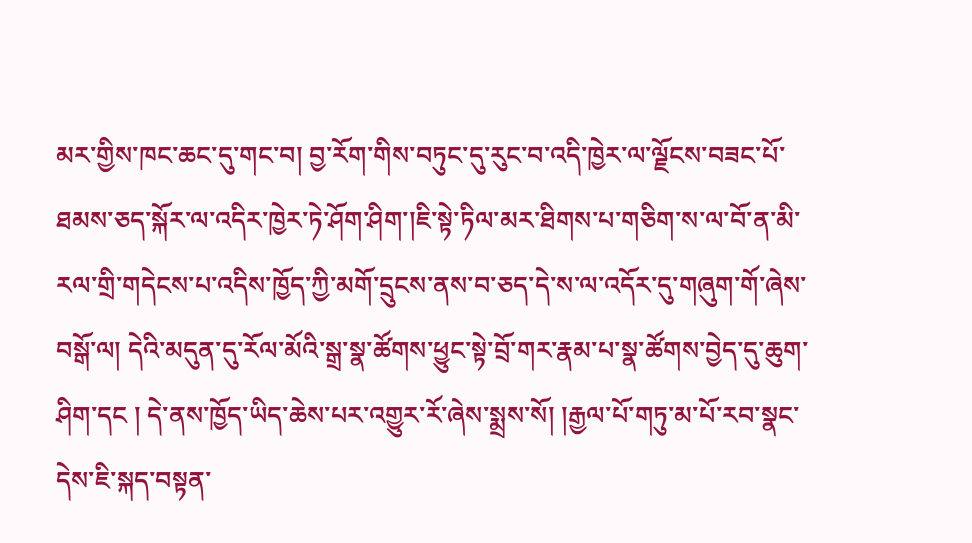མར་གྱིས་ཁང་ཆང་དུ་གང་བ། བྱ་རོག་གིས་བཏུང་དུ་རུང་བ་འདི་ཁྱེར་ལ་ལྗོངས་བཟང་པོ་ཐམས་ཅད་སྐོར་ལ་འདིར་ཁྱེར་ཏེ་ཤོག་ཤིག་།ཇི་སྟེ་ཏིལ་མར་ཐིགས་པ་གཅིག་ས་ལ་བོ་ན་མི་རལ་གྲི་གདེངས་པ་འདིས་ཁྱོད་ཀྱི་མགོ་དྲུངས་ནས་བ་ཅད་དེ་ས་ལ་འདོར་དུ་གཞུག་གོ་ཞེས་བསྒོ་ལ། དེའི་མདུན་དུ་རོལ་མོའི་སྒྲ་སྣ་ཚོགས་ཕྱུང་སྟེ་བྲོ་གར་རྣམ་པ་སྣ་ཚོགས་བྱེད་དུ་ཆུག་ཤིག་དང ། དེ་ནས་ཁྱོད་ཡིད་ཆེས་པར་འགྱུར་རོ་ཞེས་སྨྲས་སོ། །རྒྱལ་པོ་གཏུ་མ་པོ་རབ་སྣང་དེས་ཇི་སྐད་བསྟན་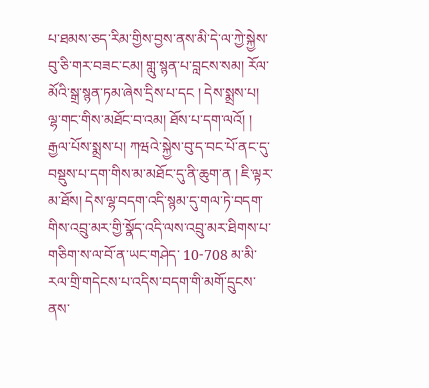པ་ཐམས་ཅད་རིམ་གྱིས་བྱས་ནས་མི་དེ་ལ་ཀྱེ་སྐྱེས་བུ་ཅི་གར་བཟང་ངམ། གླུ་སྙན་པ་བླངས་སམ། རོལ་མོའི་སྒྲ་སྙན་ཏམ་ཞེས་དྲིས་པ་དང ། དེས་སྨྲས་པ། ལྷ་གང་གིས་མཐོང་བ་འམ། ཐོས་པ་དག་ལའོ། ། རྒྱལ་པོས་སྨྲས་པ། ཀཝའེ་སྐྱེས་བུ་ད་བང་པོ་ནང་དུ་བསྡུས་པ་དག་གིས་མ་མཐོང་དུ་ནི་ཆུག་ན ། ཇི་ལྟར་མ་ཐོས། དེས་ལྷ་བདག་འདི་སྙམ་དུ་གལ་ཏེ་བདག་གིས་འབྲུ་མར་གྱི་སྣོད་འདི་ལས་འབྲུ་མར་ཐིགས་པ་གཅིག་ས་ལ་བོ་ན་ཡང་གཤེད་ 10-708 མ་མི་རལ་གྲི་གདེངས་པ་འདིས་བདག་གི་མགོ་དྲུངས་ནས་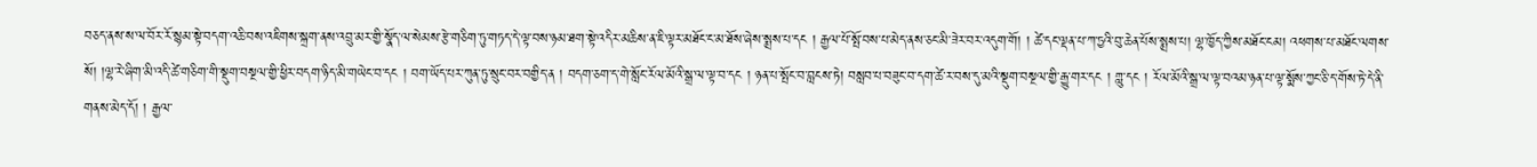བཅད་ནས་ས་ལ་བོར་རོ་སྙམ་སྟེ་བདག་འཆི་བས་འཇིགས་སྐྲག་ནས་འབྲུ་མར་གྱི་སྣོད་ལ་སེམས་རྩེ་གཅིག་ཏུ་གཏད་དེ་ལྟ་བས་ཉམ་ཐག་སྟེ་འདིར་མཆིས་ན་ཇི་ལྟར་མཐོང་ང་མ་ཐོས་ཞེས་སྨྲས་པ་དང ། རྒྱལ་པོ་སྤོ་བས་པ་མེད་ནས་ཅང་མི་ཟེར་བར་འདུག་གོ། ། ཚེ་དང་ལྡན་པ་ཀ་ཏྱའི་བུ་ཆེན་པོས་སྨྲས་པ། ལྷ་ཁྱོད་ཀྱིས་མཐོང་ངམ། འཕགས་པ་མཐོང་ལགས་སོ། །ལྷ་རེ་ཞིག་མི་འདི་ཚེ་གཅིག་གི་སྡུག་བསྔལ་གྱི་ཕྱིར་བདག་ཉིད་མི་གཡེང་བ་དང ། བག་ཡོད་པར་ཀུན་ཏུ་སྲུང་བར་བགྱིད་ན ། བདག་ཅག་ད་གེ་སློང་རོལ་མོའི་སྒྲ་ལ་ལྟ་བ་དང ། ཉན་པ་སྤོང་བ་བླངས་ཏེ། བསླབ་པ་བཟུང་བ་དག་ཚེ་ར་བས་དུ་མའི་སྡུག་བསྔལ་གྱི་རྒྱུ་གར་དང ། གླུ་དང ། རོལ་མོའི་སྒྲ་ལ་ལྟ་བའམ་ཉན་པ་ལྟ་སྨོས་ཀྱང་ཅི་ད་གོས་ཏེ་དེ་ནི་གནས་མེད་དོ། ། རྒྱལ་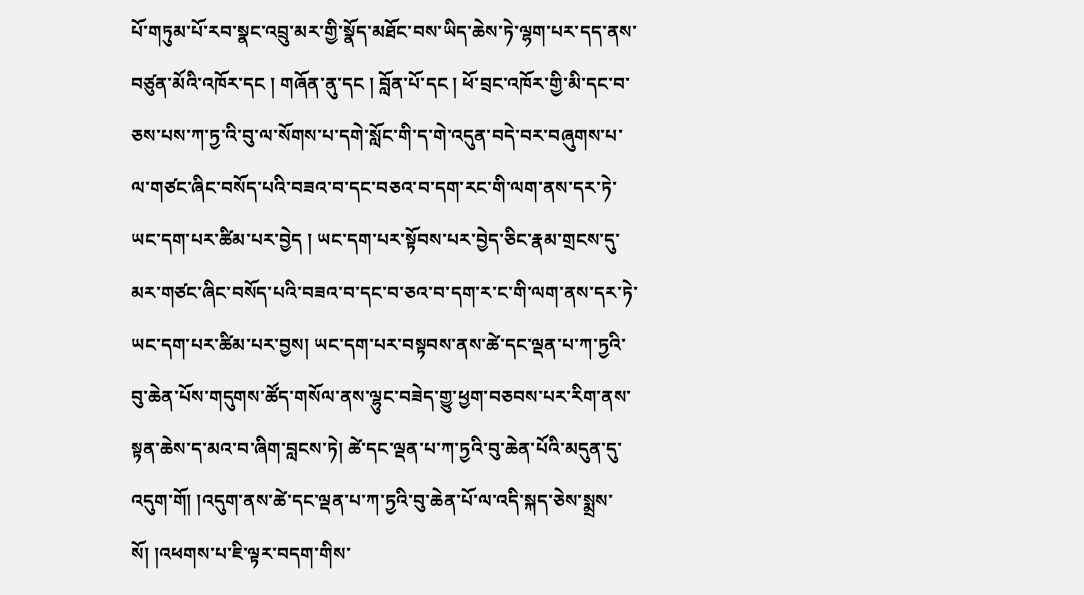པོ་གཏུམ་པོ་རབ་སྣང་འབྲུ་མར་གྱི་སྣོད་མཐོང་བས་ཡིད་ཆེས་ཏེ་ལྷག་པར་དད་ནས་བཙུན་མོའི་འཁོར་དང ། གཞོན་ནུ་དང ། བློན་པོ་དང ། ཕོ་བྲང་འཁོར་གྱི་མི་དང་བ་ཅས་པས་ཀ་ཏྱ་འི་བུ་ལ་སོགས་པ་དགེ་སློང་གི་ད་གེ་འདུན་བདེ་བར་བཞུགས་པ་ལ་གཙང་ཞིང་བསོད་པའི་བཟའ་བ་དང་བཅའ་བ་དག་རང་གི་ལག་ནས་དར་ཏེ་ཡང་དག་པར་ཚིམ་པར་བྱེད ། ཡང་དག་པར་སྟོབས་པར་བྱེད་ཅིང་རྣམ་གྲངས་དུ་མར་གཙང་ཞིང་བསོད་པའི་བཟའ་བ་དང་བ་ཅའ་བ་དག་ར་ང་གི་ལག་ནས་དར་ཏེ་ཡང་དག་པར་ཚིམ་པར་བྱས། ཡང་དག་པར་བསྟབས་ནས་ཚེ་དང་ལྡན་པ་ཀ་ཏྱའི་བུ་ཆེན་པོས་གདུགས་ཚོད་གསོལ་ནས་ལྷུང་བཟེད་གྱུ་ཕྱག་བཅབས་པར་རིག་ནས་སྟན་ཆེས་ད་མའ་བ་ཞིག་བླངས་ཏེ། ཚེ་དང་ལྡན་པ་ཀ་ཏྱའི་བུ་ཆེན་པོའི་མདུན་དུ་འདུག་གོ། །འདུག་ནས་ཚེ་དང་ལྡན་པ་ཀ་ཏྱའི་བུ་ཆེན་པོ་ལ་འདི་སྐད་ཅེས་སྨྲས་སོ། །འཕགས་པ་ཇི་ལྟར་བདག་གིས་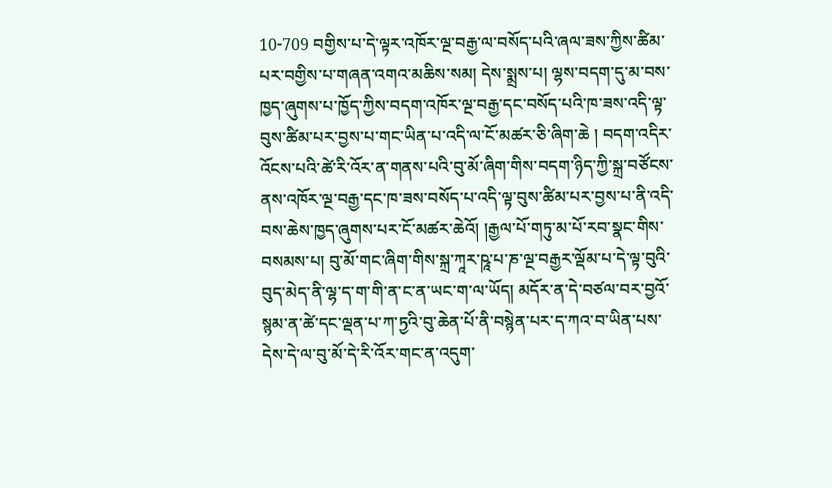10-709 བགྱིས་པ་དེ་ལྟར་འཁོར་ལྔ་བརྒྱ་ལ་བསོད་པའི་ཞལ་ཟས་ཀྱིས་ཚིམ་པར་བགྱིས་པ་གཞན་འགའ་མཆིས་སམ། དེས་སྨྲས་པ། ལྷས་བདག་དུ་མ་བས་ཁྱད་ཞུགས་པ་ཁྱོད་ཀྱིས་བདག་འཁོར་ལྔ་བརྒྱ་དང་བསོད་པའི་ཁ་ཟས་འདི་ལྟ་བུས་ཚིམ་པར་བྱས་པ་གང་ཡིན་པ་འདི་ལ་ངོ་མཚར་ཅི་ཞིག་ཆེ ། བདག་འདིར་འོངས་པའི་ཚེ་རི་འོར་ན་གནས་པའི་བུ་མོ་ཞིག་གིས་བདག་ཉིད་ཀྱི་སྐྲ་བཙོངས་ནས་འཁོར་ལྔ་བརྒྱ་དང་ཁ་ཟས་བསོད་པ་འདི་ལྟ་བུས་ཚིམ་པར་བྱས་པ་ནི་འདི་བས་ཆེས་ཁྱད་ཞུགས་པར་ངོ་མཚར་ཆེའོ། །རྒྱལ་པོ་གཏུ་མ་པོ་རབ་སྣང་གིས་བསམས་པ། བུ་མོ་གང་ཞིག་གིས་སྐྲ་ཀཱར་ཥཱ་པ་ཎ་ལྔ་བརྒྱར་ལྡོམ་པ་དེ་ལྟ་བུའི་བུད་མེད་ནི་ལྷ་ད་ག་གི་ན་ང་ན་ཡང་ག་ལ་ཡོད། མདོར་ན་དེ་བཙལ་བར་བྱའོ་སྙམ་ན་ཚེ་དང་ལྡན་པ་ཀ་ཏྱའི་བུ་ཆེན་པོ་ནི་བསྙེན་པར་ད་ཀའ་བ་ཡིན་པས་དེས་དེ་ལ་བུ་མོ་དེ་རི་འོར་གང་ན་འདུག་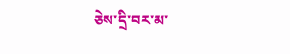ཅེས་དྲི་བར་མ་